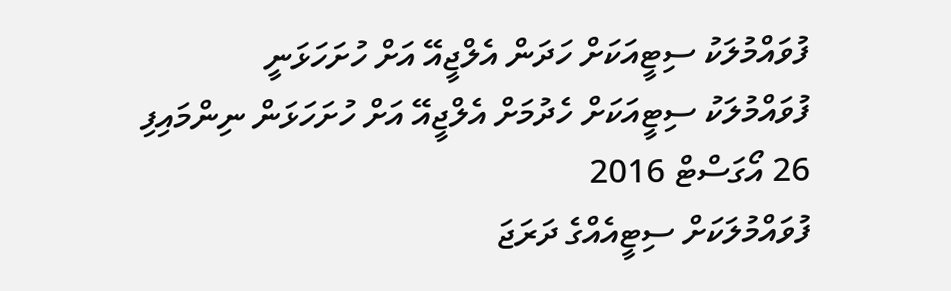ފުވައްމުލަކު ސިޓީއަކަށް ހަދަން އެލްޖީއޭ އަށް ހުށަހަޅަނީ
ފުވައްމުލަކު ސިޓީއަކަށް ހެދުމަށް އެލްޖީއޭ އަށް ހުށަހަޅަން ނިންމައިފި
26 އޯގަސްޓް 2016
ފުވައްމުލަކަށް ސިޓީއެއްގެ ދަރަޖަ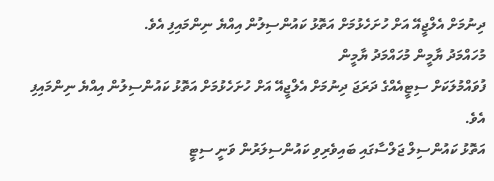ދިނުމަށް އެލްޖީއޭ އަށް ހުށަހެޅުމަށް އަތޮޅު ކައުންސިލުން އިއްޔެ ނިންމައިފި އެވެ.
މުހައްމަދު ޔާމީން މުހައްމަދު ޔާމީން
ފުވައްމުލަކަށް ސިޓީއެއްގެ ދަރަޖަ ދިނުމަށް އެލްޖީއޭ އަށް ހުށަހެޅުމަށް އަތޮޅު ކައުންސިލުން އިއްޔެ ނިންމައިފި އެވެ.
އަތޮޅު ކައުންސިލް ޖަލްސާގައި ބައިވެރިވި ކައުންސިލަރުން ވަނީ ސިޓީ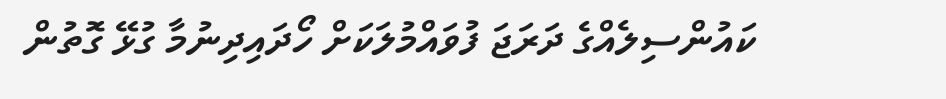ކައުންސިލެއްގެ ދަރަޖަ ފުވައްމުލަކަށް ހޯދައިދިނުމާ ގުޅޭ ގޮތުން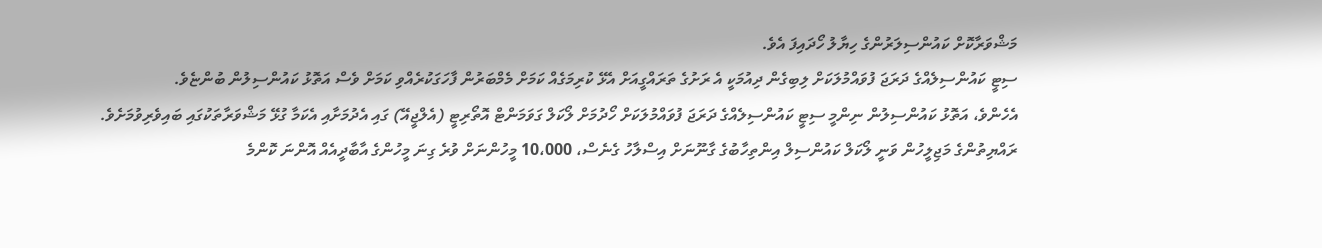މަޝްވަރާކޮށް ކައުންސިލަރުންގެ ހިޔާލު ހޯދައިފަ އެވެ.
ސިޓީ ކައުންސިލެއްގެ ދަރަޖަ ފުވައްމުލަކަށް ލިބިގެން ދިއުމަކީ އެ ރަށުގެ ތަރައްގީއަށް އެޅޭ ކުރިމަގެއް ކަމަށް މެމްބަރުން ފާހަގަކުރެއްވި ކަމަށް ވެސް އަތޮޅު ކައުންސިލުން ބުންޏެވެ.
އެހެންވެ، އަތޮޅު ކައުންސިލުން ނިންމީ ސިޓީ ކައުންސިލެއްގެ ދަރަޖަ ފުވައްމުލަކަށް ހޯދުމަށް ލޯކަލް ގަވަމަންޓް އޮތޯރިޓީ (އެލްޖީއޭ) ގައި އެދުމަށާއި އެކަމާ ގުޅޭ މަޝްވަރާތަކުގައި ބައިވެރިވުމަށެވެ.
ރައްޔިތުންގެ މަޖިލީހުން ވަނީ ލޯކަލް ކައުންސިލް އިންތިހާބުގެ ގާނޫނަށް އިސްލާހު ގެނެސް، 10،000 މީހުންނަށް ވުރެ ގިނަ މީހުންގެ އާބާދީއެއް އޮންނަ ކޮންމެ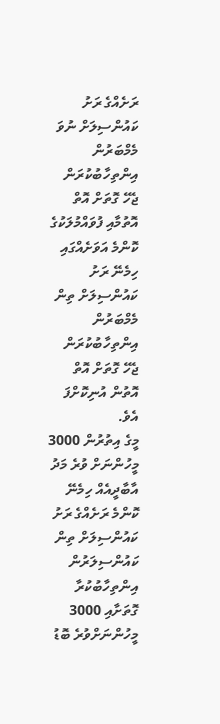ރަށެއްގެ ރަށު ކައުންސިލަށް ނުވަ މެމްބަރުން އިންތިހާބުކުރަން ޖެހޭ ގޮތަށް އޮތް އޮތުމާއި ފުވައްމުލަކުގެ ކޮންމެ އަވަށެއްގައި ހިމެނޭ ރަށު ކައުންސިލަށް ތިން މެމްބަރުން އިންތިހާބުކުރަން ޖެހޭ ގޮތަށް އޮތް އޮތުން އުނިކޮށްފަ އެވެ.
މީގެ އިތުރުން 3000 މީހުންނަށް ވުރެ މަދު އާބާދީއެއް ހިމެނޭ ކޮންމެ ރަށެއްގެ ރަށު ކައުންސިލަށް ތިން ކައުންސިލަރުން އިންތިހާބުކުރާ ގޮތަށާއި 3000 މީހުންނަށްވުރެ ބޮޑު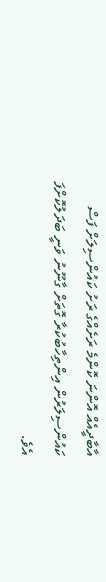އާބާދީއެއް އޮންނަ ކޮންމެ ރަށެއްގެ ރަށު ކައުންސިލަށް ފަސް ކައުންސިލަރުން އިންތިހާބުކުރާ ގޮތަށް ގާނޫނު ވަނީ ބަދަލުކޮށްފަ އެވެ.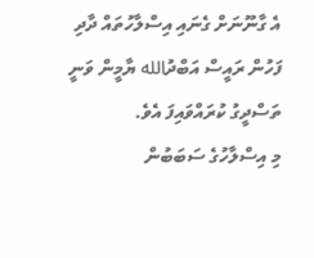އެ ގާނޫނަށް ގެނައި އިސްލާހުތައް ދާދި ފަހުން ރައީސް އަބްދުالله ޔާމީން ވަނީ ތަސްދީގު ކުރައްވައިފަ އެވެ.
މި އިސްލާހުގެ ސަބަބުން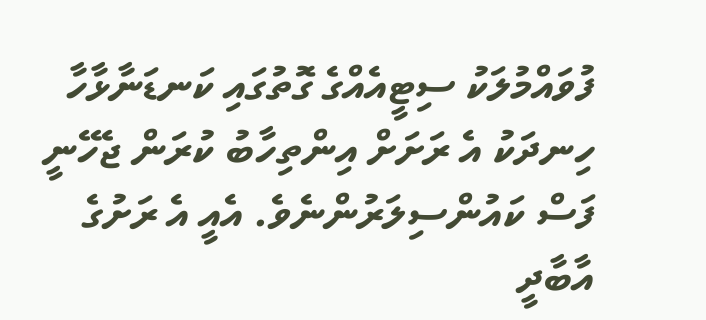ފުވައްމުލަކު ސިޓީއެއްގެ ގޮތުގައި ކަނޑަނާޅާހާ ހިނދަކު އެ ރަށަށް އިންތިހާބު ކުރަން ޖެހޭނީ ފަސް ކައުންސިލަރުންނެވެ. އެއީ އެ ރަށުގެ އާބާދީ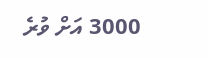3000 އަށް ވުރެ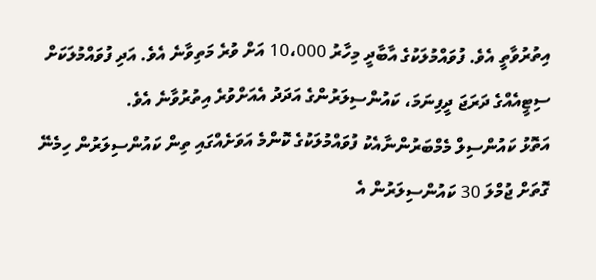އިތުރުވާތީ އެވެ. ފުވައްމުލަކުގެ އާބާދީ މިހާރު 10،000 އަށް ވުރެ މަތިވާނެ އެވެ. އަދި ފުވައްމުލަކަށް ސިޓީއެއްގެ ދަރަޖަ ދީފިނަމަ، ކައުންސިލަރުންގެ އަދަދު އެއަށްވުރެ އިތުރުވާނެ އެވެ.
އަތޮޅު ކައުންސިލް މެމްބަރުންނާއެކު ފުވައްމުލަކުގެ ކޮންމެ އަވަށެއްގައި ތިން ކައުންސިލަރުން ހިމެނޭ ގޮތަށް ޖުމްލަ 30 ކައުންސިލަރުން އެ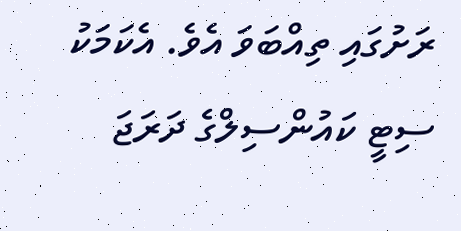ރަށުގައި ތިއްބަވަ އެވެ. އެކަމަކު ސިޓީ ކައުންސިލްގެ ދަރަޖަ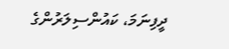ދީފިނަމަ، ކައުންސިލަރުންގެ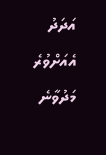އަދަދު އެއަށްވުރެ މަދުވާނެ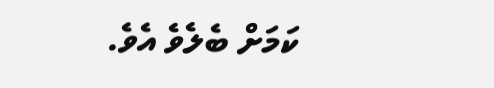ކަމަށް ބެލެވެ އެވެ.